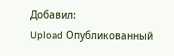Добавил:
Upload Опубликованный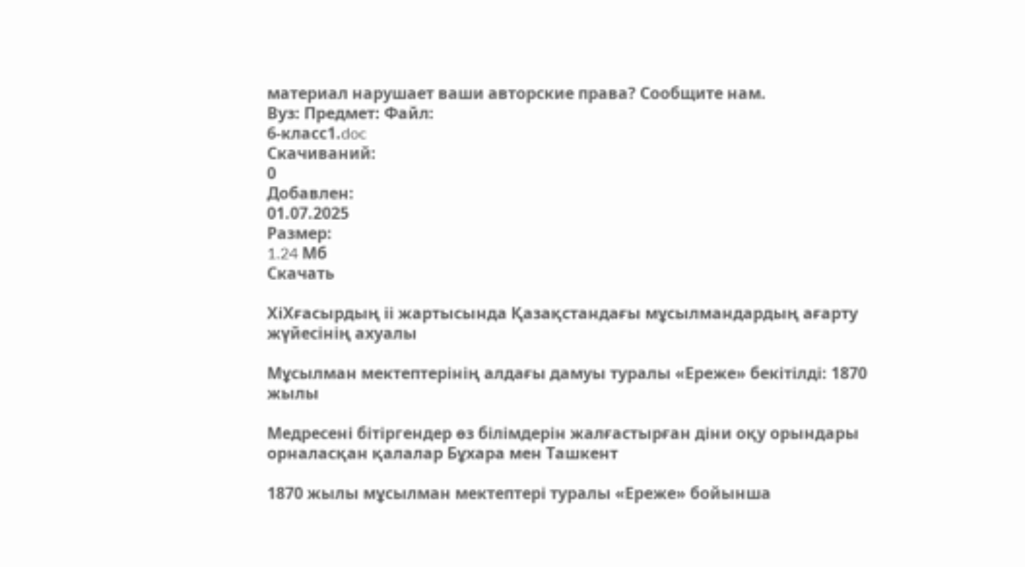материал нарушает ваши авторские права? Сообщите нам.
Вуз: Предмет: Файл:
6-класс1.doc
Скачиваний:
0
Добавлен:
01.07.2025
Размер:
1.24 Mб
Скачать

ХіХғасырдың іі жартысында Қазақстандағы мұсылмандардың ағарту жүйесінің ахуалы

Мұсылман мектептерінің алдағы дамуы туралы «Ереже» бекітілді: 1870 жылы

Медресені бітіргендер өз білімдерін жалғастырған діни оқу орындары орналасқан қалалар Бұхара мен Ташкент

1870 жылы мұсылман мектептері туралы «Ереже» бойынша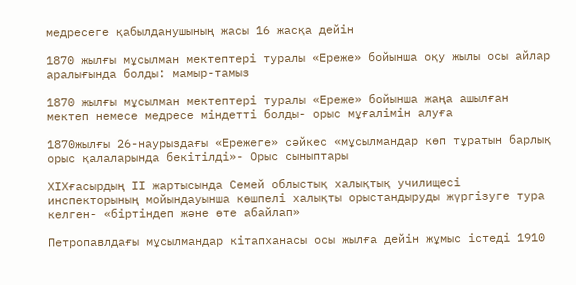медресеге қабылданушының жасы 16 жасқа дейін

1870 жылғы мұсылман мектептері туралы «Ереже» бойынша оқу жылы осы айлар аралығында болды: мамыр-тамыз

1870 жылғы мұсылман мектептері туралы «Ереже» бойынша жаңа ашылған мектеп немесе медресе міндетті болды- орыс мұғалімін алуға

1870жылғы 26-наурыздағы «Ережеге» сәйкес «мұсылмандар көп тұратын барлық орыс қалаларында бекітілді»- Орыс сыныптары

ХІХғасырдың ІІ жартысында Семей облыстық халықтық училищесі инспекторының мойындауынша көшпелі халықты орыстандыруды жүргізуге тура келген- «біртіндеп және өте абайлап»

Петропавлдағы мұсылмандар кітапханасы осы жылға дейін жұмыс істеді 1910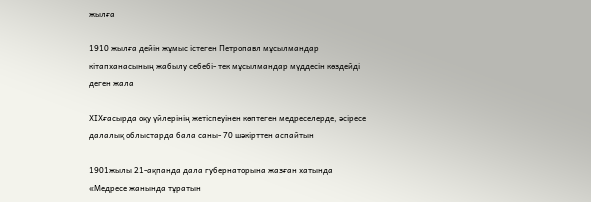жылға

1910 жылға дейін жұмыс істеген Петропавл мұсылмандар кітапханасының жабылу себебі- тек мұсылмандар мүддесін көздейді деген жала

ХІХғасырда оқу үйлерінің жетіспеуінен көптеген медреселерде, әсіресе далалық облыстарда бала саны- 70 шәкірттен аспайтын

1901жылы 21-ақпанда дала губернаторына жазған хатында «Медресе жанында тұратын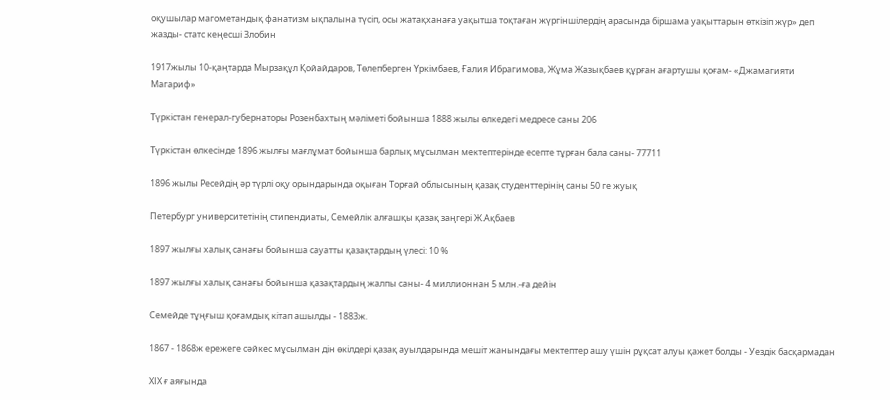оқушылар магометандық фанатизм ықпалына түсіп, осы жатақханаға уақытша тоқтаған жүргіншілердің арасында біршама уақыттарын өткізіп жүр» деп жазды- статс кеңесші Злобин

1917жылы 10-қаңтарда Мырзақұл Қойайдаров, Төлепберген Үркімбаев, Ғалия Ибрагимова, Жұма Жазықбаев құрған ағартушы қоғам- «Джамагияти Магариф»

Түркістан генерал-губернаторы Розенбахтың мәліметі бойынша 1888 жылы өлкедегі медресе саны 206

Түркістан өлкесінде 1896 жылғы мағлұмат бойынша барлық мұсылман мектептерінде есепте тұрған бала саны- 77711

1896 жылы Ресейдің әр түрлі оқу орындарында оқыған Торғай облысының қазақ студенттерінің саны 50 ге жуық

Петербург университетінің стипендиаты, Семейлік алғашқы қазақ заңгері Ж.Ақбаев

1897 жылғы халық санағы бойынша сауатты қазақтардың үлесі: 10 %

1897 жылғы халық санағы бойынша қазақтардың жалпы саны- 4 миллионнан 5 млн.-ға дейін

Семейде тұңғыш қоғамдық кітап ашылды - 1883ж.

1867 - 1868ж ережеге сәйкес мұсылман дін өкілдері қазақ ауылдарында мешіт жанындағы мектептер ашу үшін рұқсат алуы қажет болды - Уездік басқармадан

ХІХ ғ аяғында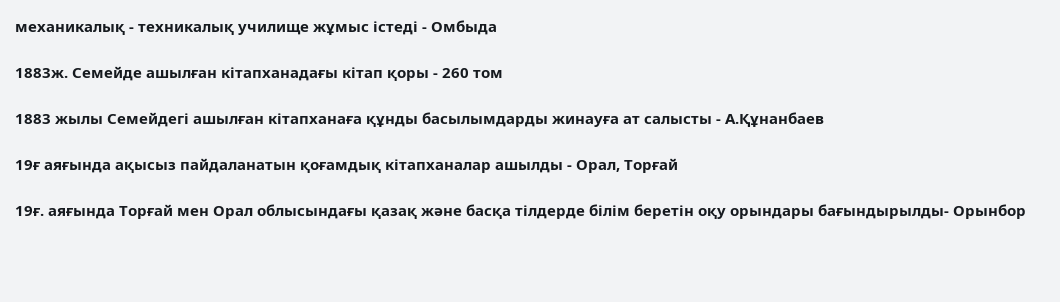механикалық - техникалық училище жұмыс істеді - Омбыда

1883ж. Семейде ашылған кітапханадағы кітап қоры - 260 том

1883 жылы Семейдегі ашылған кітапханаға құнды басылымдарды жинауға ат салысты - А.Құнанбаев

19ғ аяғында ақысыз пайдаланатын қоғамдық кітапханалар ашылды - Орал, Торғай

19ғ. аяғында Торғай мен Орал облысындағы қазақ және басқа тілдерде білім беретін оқу орындары бағындырылды- Орынбор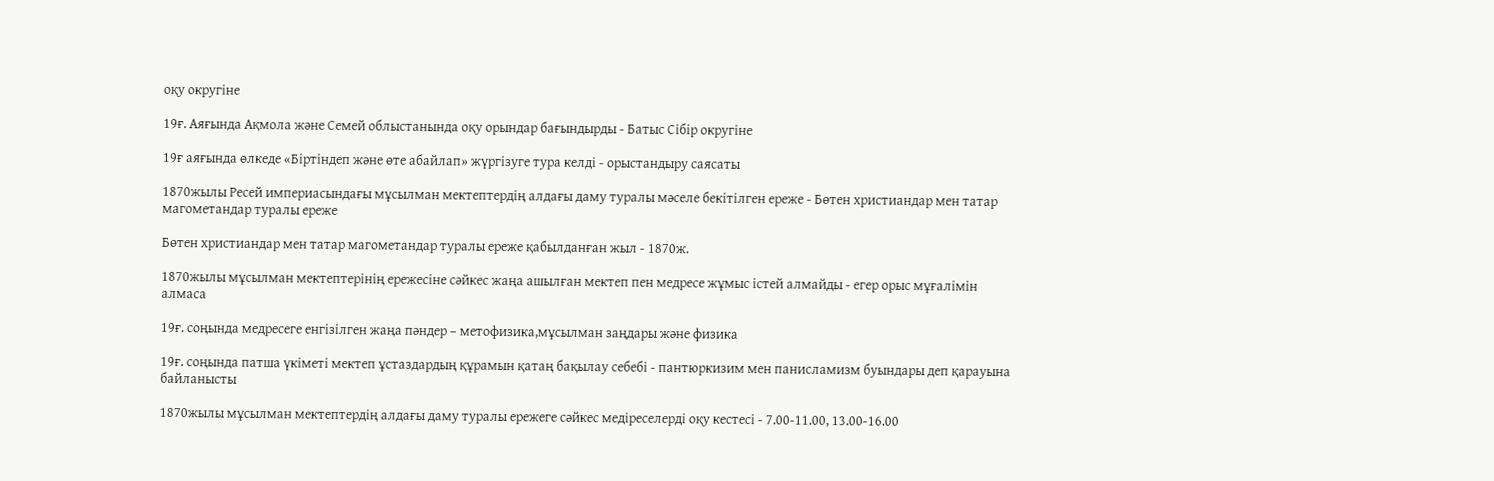оқу округіне

19ғ. Аяғында Ақмола және Семей облыстанында оқу орындар бағындырды - Батыс Сібір округіне

19ғ аяғында өлкеде «Біртіндеп және өте абайлап» жүргізуге тура келді - орыстандыру саясаты

1870жылы Ресей империасындағы мұсылман мектептердің алдағы даму туралы мәселе бекітілген ереже - Бөтен христиандар мен татар магометандар туралы ереже

Бөтен христиандар мен татар магометандар туралы ереже қабылданған жыл - 1870ж.

1870жылы мұсылман мектептерінің ережесіне сәйкес жаңа ашылған мектеп пен медресе жұмыс істей алмайды - егер орыс мұғалімін алмаса

19ғ. соңында медресеге енгізілген жаңа пәндер – метофизика,мұсылман заңдары және физика

19ғ. соңында патша үкіметі мектеп ұстаздардың құрамын қатаң бақылау себебі - пантюркизим мен панисламизм буындары деп қарауына байланысты

1870жылы мұсылман мектептердің алдағы даму туралы ережеге сәйкес медіреселерді оқу кестесі - 7.00-11.00, 13.00-16.00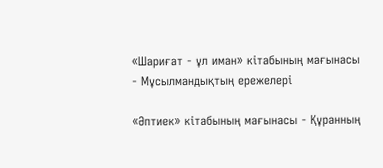«Шариғат - ұл иман» кітабының мағынасы - Мұсылмандықтың ережелері

«Әптиек» кітабының мағынасы - Құранның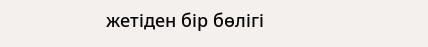жетіден бір бөлігі